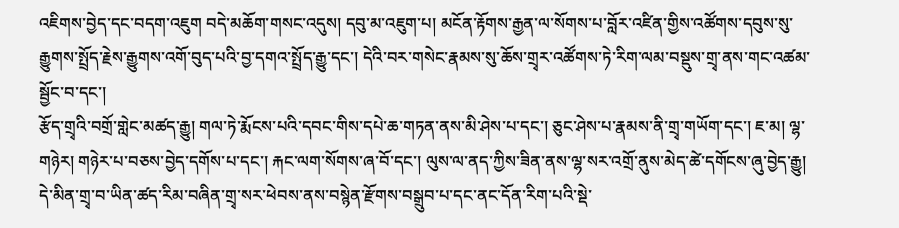འཇིགས་བྱེད་དང་བདག་འཇུག བདེ་མཆོག་གསང་འདུས། དབུ་མ་འཇུག་པ། མངོན་རྟོགས་རྒྱན་ལ་སོགས་པ་བློར་འཛིན་གྱིས་འཚོགས་དབུས་སུ་རྒྱུགས་སྤྲོད་རྗེས་རྒྱུགས་འགོ་བུད་པའི་བྱ་དགའ་སྤྲོད་རྒྱུ་དང་། དེའི་བར་གསེང་རྣམས་སུ་ཆོས་གྲྭར་འཚོགས་ཏེ་རིག་ལམ་བསྡུས་གྲྭ་ནས་གང་འཚམ་སྦྱོང་བ་དང་།
རྩོད་གྲྭའི་བགྲོ་གླེང་མཚད་རྒྱུ། གལ་ཏེ་རྨོངས་པའི་དབང་གིས་དཔེ་ཆ་གཏན་ནས་མི་ཤེས་པ་དང་། ཅུང་ཤེས་པ་རྣམས་ནི་གྲྭ་གཡོག་དང་། ཇ་མ། ལྷ་གཉེར། གཉེར་པ་བཅས་བྱེད་དགོས་པ་དང་། རྐང་ལག་སོགས་ཞ་བོ་དང་། ལུས་ལ་ནད་ཀྱིས་ཟིན་ནས་ལྷ་སར་འགྲོ་ནུས་མེད་ཚེ་དགོངས་ཞུ་བྱེད་རྒྱུ།
དེ་མིན་གྲྭ་བ་ཡིན་ཚད་རིམ་བཞིན་གྲྭ་སར་ཕེབས་ནས་བསྙེན་རྫོགས་བསྒྲུབ་པ་དང་ནང་དོན་རིག་པའི་སྡེ་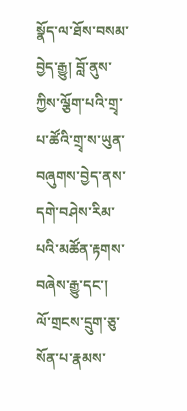སྣོད་ལ་ཐོས་བསམ་བྱེད་རྒྱུ། བློ་ནུས་ཀྱིས་ལྕོག་པའི་གྲྭ་པ་ཚོའི་གྲྭ་ས་ཡུན་བཞུགས་བྱེད་ནས་དགེ་བཤེས་རིམ་པའི་མཚོན་རྟགས་བཞེས་རྒྱུ་དང་།
ལོ་གྲངས་དྲུག་ཅུ་སོན་པ་རྣམས་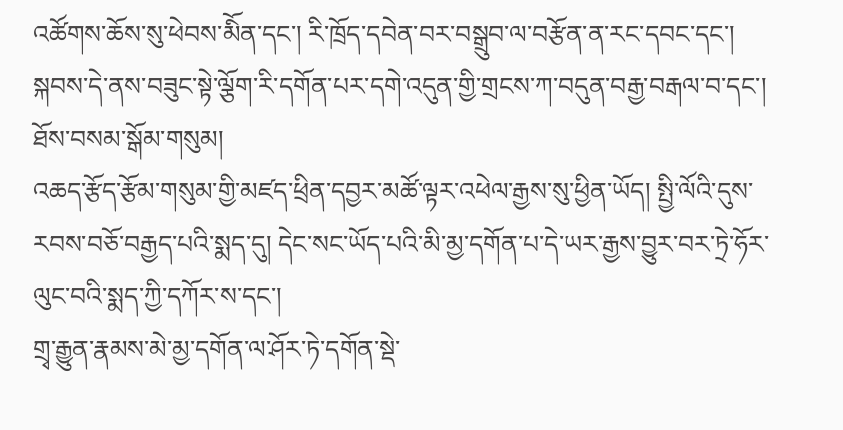འཚོགས་ཆོས་སུ་ཕེབས་མིོན་དང་། རི་ཁྲོད་དབེན་བར་བསྒྲུབ་ལ་བརྩོན་ན་རང་དབང་དང་། སྐབས་དེ་ནས་བཟུང་སྟེ་ལྕོག་རི་དགོན་པར་དགེ་འདུན་གྱི་གྲངས་ཀ་བདུན་བརྒྱ་བརྒལ་བ་དང་། ཐོས་བསམ་སྒོམ་གསུམ།
འཆད་རྩོད་རྩོམ་གསུམ་གྱི་མཛད་ཕྲིན་དབྱར་མཚོ་ལྟར་འཕེལ་རྒྱས་སུ་ཕྱིན་ཡོད། སྤྱི་ལོའི་དུས་རབས་བཅོ་བརྒྱད་པའི་སྨད་དུ། དེང་སང་ཡོད་པའི་མི་མྱ་དགོན་པ་དེ་ཡར་རྒྱས་བྱུར་བར་ཏྲེ་ཧོར་ལུང་བའི་སྨད་ཀྱི་དཀོར་ས་དང་།
གྲྭ་རྒྱུན་རྣམས་མེ་མྱ་དགོན་ལ་ཤོར་ཏེ་དགོན་སྡེ་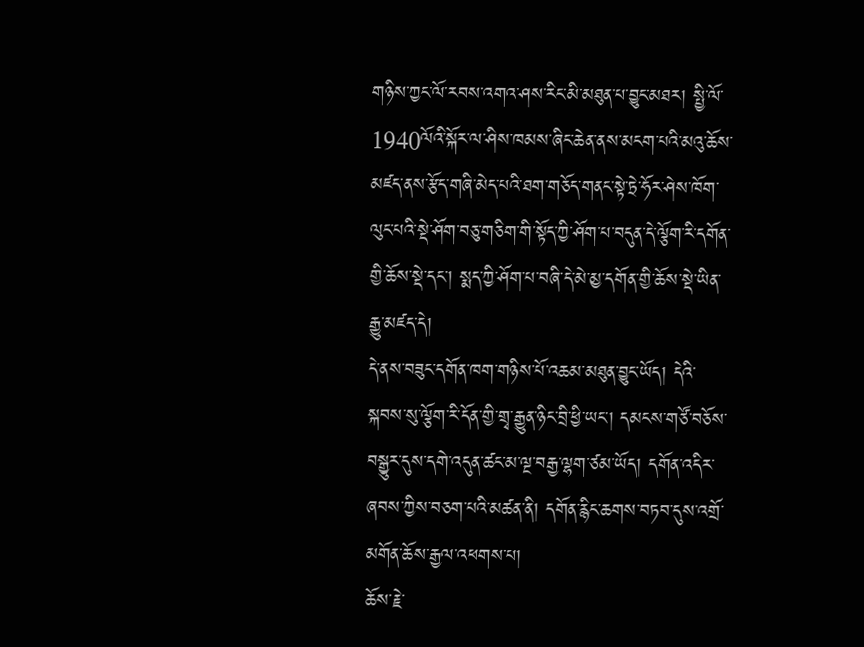གཉིས་ཀྱང་ལོ་རབས་འགའ་ཤས་རིང་མི་མཐུན་པ་བྱུང་མཐར། སྤྱི་ལོ་1940ལོའི་སྐོར་ལ་ཤིས་ཁམས་ཞིང་ཆེན་ནས་མངག་པའི་མའུ་ཆོས་མཛད་ནས་རྩོད་གཞི་མེད་པའི་ཐག་གཅོད་གནང་སྟེ་ཏྲེ་ཧོར་ཤེས་ཁོག་ལུང་པའི་སྡེ་ཤོག་བཅུ་གཅིག་གི་སྟོད་ཀྱི་ཤོག་པ་བདུན་དེ་ལྕོག་རི་དགོན་གྱི་ཆོས་སྡེ་དང་། སྨད་ཀྱི་ཤོག་པ་བཞི་དེ་མེ་མྱ་དགོན་གྱི་ཆོས་སྡེ་ཡིན་རྒྱུ་མཛད་དེ།
དེ་ནས་བཟུང་དགོན་ཁག་གཉིས་པོ་འཆམ་མཐུན་བྱུང་ཡོད། དེའི་སྐབས་སུ་ལྕོག་རི་དོན་གྱི་གྲྭ་རྒྱུན་ཉིང་བྲི་ཕྱི་ཡང་། དམངས་གཙོ་བཅོས་བསྒྱུར་དུས་དགེ་འདུན་ཚང་མ་ལྔ་བརྒྱ་ལྷག་ཙམ་ཡོད། དགོན་འདིར་ཞབས་ཀྱིས་བཅག་པའི་མཚན་ནི། དགོན་རྙིང་ཆགས་བཏབ་དུས་འགྲོ་མགོན་ཆོས་རྒྱལ་འཕགས་པ།
ཆོས་རྗེ་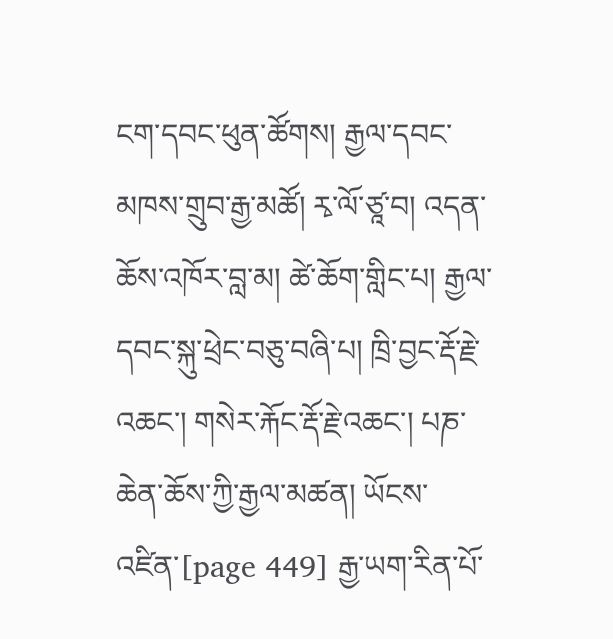ངག་དབང་ཕུན་ཚོགས། རྒྱལ་དབང་མཁས་གྲུབ་རྒྱ་མཚོ། རྭ་ལོ་ཙཱ་བ། འདན་ཆོས་འཁོར་བླ་མ། ཚེ་ཆོག་གླིང་པ། རྒྱལ་དབང་སྐུ་ཕྲེང་བཅུ་བཞི་པ། ཁྲི་བྱང་རྡོ་རྗེ་འཆང་། གསེར་རྐོང་རྡོ་རྗེ་འཆང་། པཎ་ཆེན་ཆོས་ཀྱི་རྒྱལ་མཚན། ཡོངས་འཛིན་[page 449] རྒྱ་ཡག་རིན་པོ་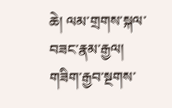ཆེ། ལམ་གྲགས་སྐལ་བཟང་རྣམ་རྒྱལ། གཟིག་རྒྱབ་སྔགས་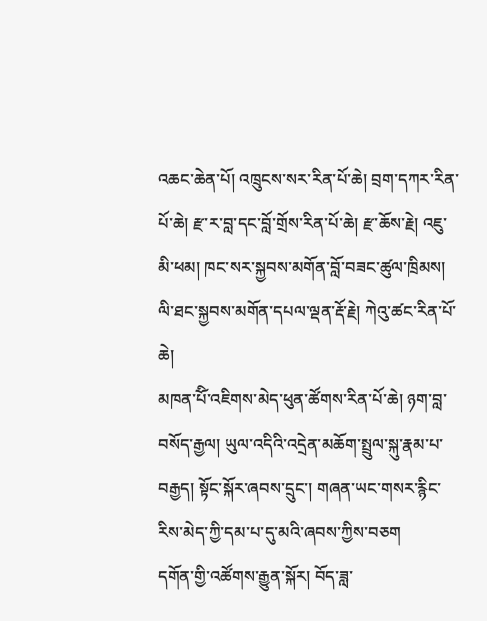འཆང་ཆེན་པོ། འཁྲུངས་སར་རིན་པོ་ཆེ། བྲག་དཀར་རིན་པོ་ཆེ། རྫ་ར་བླ་དང་བློ་གྲོས་རིན་པོ་ཆེ། རྫ་ཆོས་རྗེ། འཇུ་མི་ཕམ། ཁང་སར་སྐྱབས་མགོན་བློ་བཟང་ཚུལ་ཁྲིམས། ལི་ཐང་སྐྱབས་མགོན་དཔལ་ལྡན་རྡོ་རྗེ། ཀེའུ་ཚང་རིན་པོ་ཆེ།
མཁན་པོི་འཇིགས་མེད་ཕུན་ཚོགས་རིན་པོ་ཆེ། ཉག་བླ་བསོད་རྒྱལ། ཡུལ་འདིའི་འདྲེན་མཆོག་སྤྲུལ་སྐུ་རྣམ་པ་བརྒྱད། སྟོང་སྐོར་ཞབས་དྲུང་། གཞན་ཡང་གསར་རྙིང་རིས་མེད་ཀྱི་དམ་པ་དུ་མའི་ཞབས་ཀྱིས་བཅག
དགོན་གྱི་འཚོགས་རྒྱུན་སྐོར། བོད་ཟླ་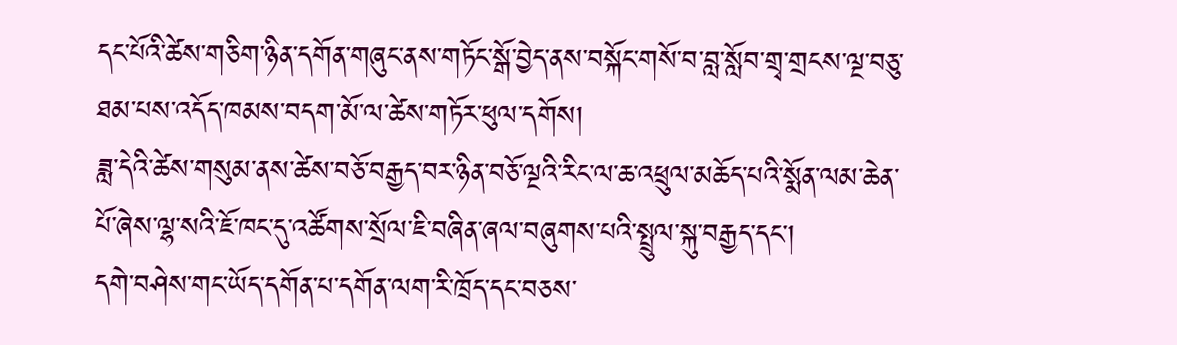དང་པོའི་ཚེས་གཅིག་ཉིན་དགོན་གཞུང་ནས་གཏོང་སྒོ་བྱེད་ནས་བསྐོང་གསོ་བ་བླ་སློབ་གྲྭ་གྲངས་ལྔ་བཅུ་ཐམ་པས་འདོད་ཁམས་བདག་མོ་ལ་ཚེས་གཏོར་ཕུལ་དགོས།
ཟླ་དེའི་ཚེས་གསུམ་ནས་ཚེས་བཅོ་བརྒྱད་བར་ཉིན་བཅོ་ལྔའི་རིང་ལ་ཆ་འཕྲུལ་མཆོད་པའི་སྨོན་ལམ་ཆེན་པོ་ཞེས་ལྷ་སའི་ཇོ་ཁང་དུ་འཚོགས་སྲོལ་ཇི་བཞིན་ཞལ་བཞུགས་པའི་སྤྲུལ་སྐུ་བརྒྱད་དང་།
དགེ་བཤེས་གང་ཡོད་དགོན་པ་དགོན་ལག་རི་ཁྲོད་དང་བཅས་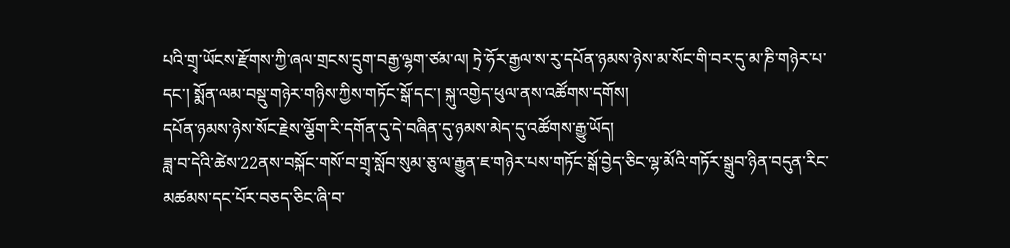པའི་གྲྭ་ཡོངས་རྫོགས་ཀྱི་ཞལ་གྲངས་དྲུག་བརྒྱ་ལྷག་ཙམ་ལ། ཏྲེ་ཧོར་རྒྱལ་ས་རུ་དཔོན་ཉམས་ཉེས་མ་སོང་གི་བར་དུ་མ་ཎི་གཉེར་པ་དང་། སྨོན་ལམ་བསྡུ་གཉེར་གཉིས་ཀྱིས་གཏོང་སྒོ་དང་། སྐུ་འགྱེད་ཕུལ་ནས་འཚོགས་དགོས།
དཔོན་ཉམས་ཉེས་སོང་རྗེས་ལྕོག་རི་དགོན་དུ་དེ་བཞིན་དུ་ཉམས་མེད་དུ་འཚོགས་རྒྱུ་ཡོད།
ཟླ་བ་དེའི་ཚེས་22ནས་བསྐོང་གསོ་བ་གྲྭ་སློབ་སུམ་ཅུ་ལ་རྒྱུན་ཇ་གཉེར་པས་གཏོང་སྒོ་བྱེད་ཅིང་ལྷ་མོའི་གཏོར་སྒྲུབ་ཉིན་བདུན་རིང་མཚམས་དང་པོར་བཅད་ཅིང་ཞི་བ་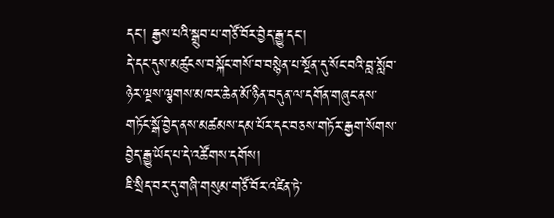དང་། རྒྱས་པའི་སྒྲུབ་པ་གཙོ་བོར་བྱེད་རྒྱུ་དང་།
དེ་དང་དུས་མཚུངས་བསྐོང་གསོ་བ་བསྙེན་པ་སྔོན་དུ་སོང་བའི་བླ་སློབ་ཉེར་ལྔས་ལྕགས་མཁར་ཆེན་མོ་ཉིན་བདུན་ལ་དགོན་གཞུང་ནས་གཏོང་སྒོ་བྱེད་ནས་མཚམས་དམ་པོར་དང་བཅས་གཏོར་རྒྱག་སོགས་བྱེད་རྒྱུ་ཡོད་པ་དེ་འཚོགས་དགོས།
ཇི་སྲིད་བར་དུ་གཞི་གསུམ་གཙོ་བོར་འཛིན་ཏེ་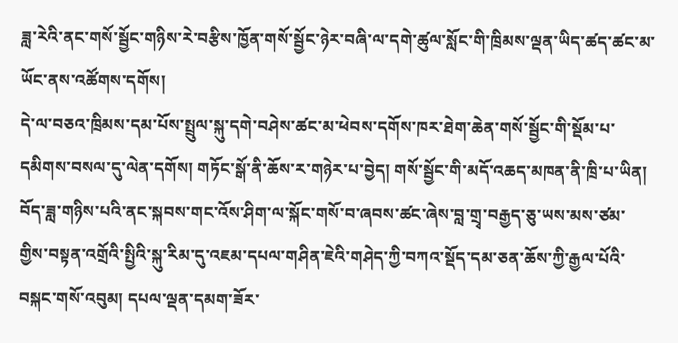ཟླ་རེའི་ནང་གསོ་སྦྱོང་གཉིས་རེ་བརྩིས་ཁྱོན་གསོ་སྦྱོང་ཉེར་བཞི་ལ་དགེ་ཚུལ་སློང་གི་ཁྲིམས་ལྡན་ཡིད་ཚད་ཚང་མ་ཡོང་ནས་འཚོགས་དགོས།
དེ་ལ་བཅའ་ཁྲིམས་དམ་པོས་སྤྲུལ་སྐུ་དགེ་བཤེས་ཚང་མ་ཕེབས་དགོས་ཁར་ཐེག་ཆེན་གསོ་སྦྱོང་གི་སྡོམ་པ་དམིགས་བསལ་དུ་ལེན་དགོས། གཏོང་སྒོ་ནི་ཆོས་ར་གཉེར་པ་བྱེད། གསོ་སྦྱོང་གི་མདོ་འཆད་མཁན་ནི་ཁྲི་པ་ཡིན།
བོད་ཟླ་གཉིས་པའི་ནང་སྐབས་གང་འོས་ཤིག་ལ་སྐོང་གསོ་བ་ཞབས་ཚང་ཞེས་བླ་གྲྭ་བརྒྱད་ཅུ་ཡས་མས་ཙམ་གྱིས་བསྟན་འགྲོའི་སྤྱིའི་སྐུ་རིམ་དུ་འཇམ་དཔལ་གཤིན་ཇེའི་གཤེད་ཀྱི་བཀའ་སྡོད་དམ་ཅན་ཆོས་ཀྱི་རྒྱལ་པོའི་བསྐང་གསོ་འབུམ། དཔལ་ལྡན་དམག་ཟོར་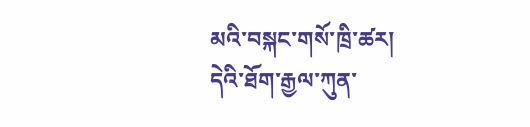མའི་བསྐང་གསོ་ཁྲི་ཚར།
དེའི་ཐོག་རྒྱལ་ཀུན་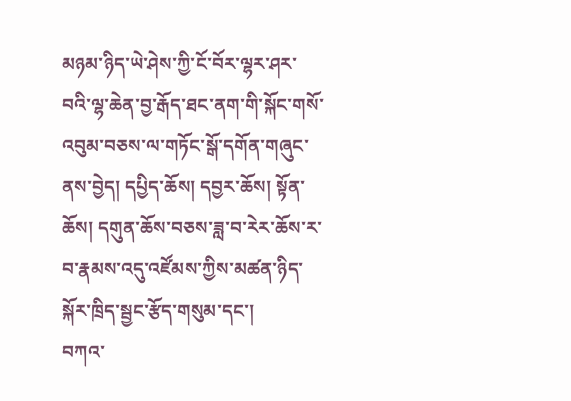མཉམ་ཉིད་ཡེ་ཤེས་ཀྱི་ངོ་བོར་ལྷར་ཤར་བའི་ལྷ་ཆེན་བྱ་རྒོད་ཐང་ནག་གི་སྐོང་གསོ་འབུམ་བཅས་ལ་གཏོང་སྒོ་དགོན་གཞུང་ནས་བྱེད། དཔྱིད་ཆོས། དབྱར་ཆོས། སྟོན་ཆོས། དགུན་ཆོས་བཅས་ཟླ་བ་རེར་ཆོས་ར་བ་རྣམས་འདུ་འཛོམས་ཀྱིས་མཚན་ཉིད་སྐོར་ཁྲིད་སྦྱང་རྩོད་གསུམ་དང་།
བཀའ་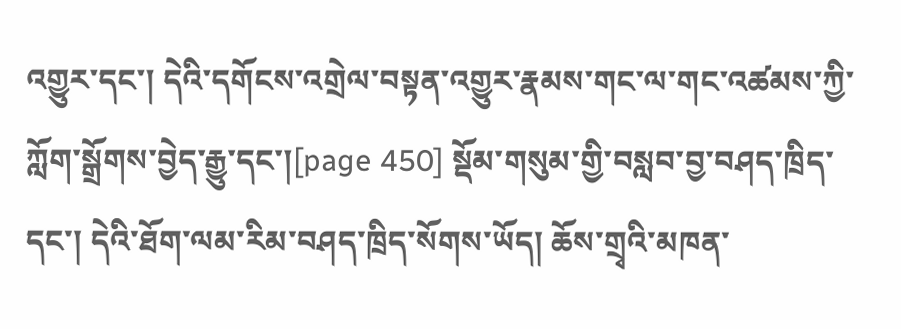འགྱུར་དང་། དེའི་དགོངས་འགྲེལ་བསྟན་འགྱུར་རྣམས་གང་ལ་གང་འཚམས་ཀྱི་ཀློག་སྒྲོགས་བྱེད་རྒྱུ་དང་།[page 450] སྡོམ་གསུམ་གྱི་བསླབ་བྱ་བཤད་ཁྲིད་དང་། དེའི་ཐོག་ལམ་རིམ་བཤད་ཁྲིད་སོགས་ཡོད། ཆོས་གྲྭའི་མཁན་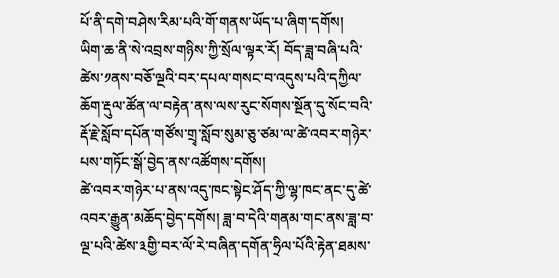པོ་ནི་དགེ་བཤེས་རིམ་པའི་གོ་གནས་ཡོད་པ་ཞིག་དགོས།
ཡིག་ཆ་ནི་སེ་འབྲས་གཉིས་ཀྱི་སྲོལ་ལྟར་རོ། བོད་ཟླ་བཞི་པའི་ཚེས་༡ནས་བཅོ་ལྔའི་བར་དཔལ་གསང་བ་འདུས་པའི་དཀྱིལ་ཆོག་རྡུལ་ཚོན་ལ་བརྟེན་ནས་ལས་རུང་སོགས་སྔོན་དུ་སོང་བའི་རྡོ་རྗེ་སློབ་དཔོན་གཙོས་གྲྭ་སློབ་སུམ་ཅུ་ཙམ་ལ་ཚེ་འབར་གཉེར་པས་གཏོང་སྒོ་བྱེད་ནས་འཚོགས་དགོས།
ཚེ་འབར་གཉེར་པ་ནས་འདུ་ཁང་སྟེང་ཤོད་ཀྱི་ལྷ་ཁང་ནང་དུ་ཚེ་འབར་རྒྱུན་མཆོད་བྱེད་དགོས། ཟླ་བ་དེའི་གནམ་གང་ནས་ཟླ་བ་ལྔ་པའི་ཚེས་༣གྱི་བར་ལོ་རེ་བཞིན་དགོན་ཧྲིལ་པོའི་རྟེན་ཐམས་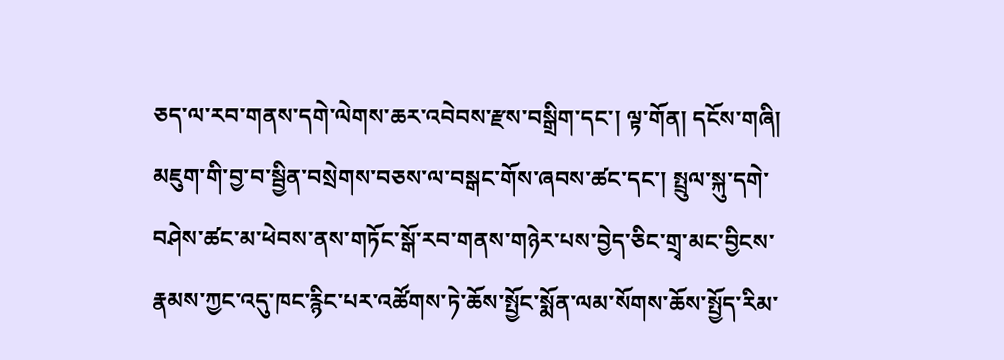ཅད་ལ་རབ་གནས་དགེ་ལེགས་ཆར་འབེབས་རྫས་བསྒྲིག་དང་། ལྟ་གོན། དངོས་གཞི།
མཇུག་གི་བྱ་བ་སྦྱིན་བསྲེགས་བཅས་ལ་བསྒང་གོས་ཞབས་ཚང་དང་། སྤྲུལ་སྐུ་དགེ་བཤེས་ཚང་མ་ཕེབས་ནས་གཏོང་སྒོ་རབ་གནས་གཉེར་པས་བྱེད་ཅིང་གྲྭ་མང་བྱིངས་རྣམས་ཀྱང་འདུ་ཁང་རྙིང་པར་འཚོགས་ཏེ་ཆོས་སྤྱོང་སྨོན་ལམ་སོགས་ཆོས་སྤྱོད་རིམ་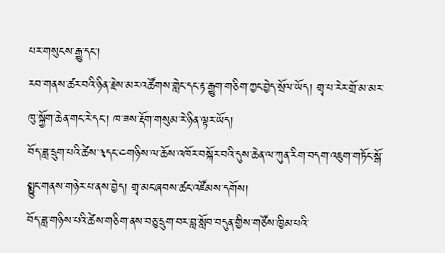པར་གསུངས་རྒྱུ་དང་།
རབ་གནས་ཚར་བའི་ཉིན་རྗེས་མར་འཚོགས་གླེང་དང་རྟ་རྒྱུག་གཅིག་ཀྱང་བྱེད་སྲོལ་ཡོད། གྲྭ་པ་རེར་གྲོ་མ་མར་ཁུ་སྐྱོག་ཆེན་གང་རེ་དང་། ཁ་ཟས་རྡོག་གསུམ་རེ་ཉིན་ལྟར་ཡོད།
བོད་ཟླ་དྲུག་པའི་ཚེས་༣དང་༤གཉིས་ལ་ཆོས་འཁོར་བསྐོར་བའི་དུས་ཆེན་ལ་ཀུན་རིག་བདག་འཇུག་གཏོང་སྒོ་སྨྱུང་གནས་གཉེར་པ་ནས་བྱེད། གྲྭ་མང་ཞབས་ཚང་འཛོམས་དགོས།
བོད་ཟླ་གཉིས་པའི་ཚེས་གཅིག་ནས་བཅུ་དྲུག་བར་བླ་སློབ་བདུན་གྱིས་གཙོས་ཁྱིམ་པའི་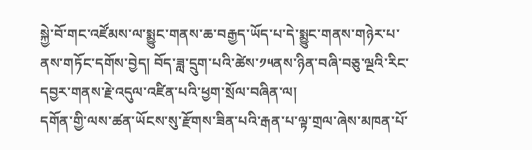སྐྱེ་བོ་གང་འཛོམས་ལ་སྨྱུང་གནས་ཆ་བརྒྱད་ཡོད་པ་དེ་སྨྱུང་གནས་གཉེར་པ་ནས་གཏོང་དགོས་བྱེད། བོད་ཟླ་དྲུག་པའི་ཚེས་༡༥ནས་ཉིན་བཞི་བཅུ་ལྔའི་རིང་དབྱར་གནས་རྗེ་འདུལ་འཛིན་པའི་ཕྱག་སྲོལ་བཞིན་ལ།
དགོན་གྱི་ལས་ཚན་ཡོངས་སུ་རྫོགས་ཟིན་པའི་རྒན་པ་ལྟ་གྲལ་ཞེས་མཁན་པོ་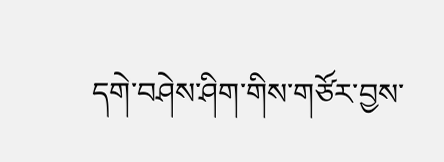དགེ་བཤེས་ཤིག་གིས་གཙོར་བྱས་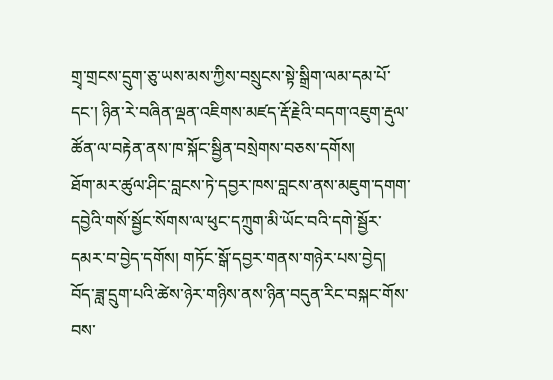གྲྭ་གྲངས་དྲུག་ཅུ་ཡས་མས་ཀྱིས་བསྲུངས་སྟེ་སྒྲིག་ལམ་དམ་པོ་དང་། ཉིན་རེ་བཞིན་ལྡན་འཇིགས་མཛད་རྡོ་རྗེའི་བདག་འཇུག་རྡུལ་ཚོན་ལ་བརྟེན་ནས་ཁ་སྐོང་སྦྱིན་བསྲེགས་བཅས་དགོས།
ཐོག་མར་ཚུལ་ཤིང་བླངས་ཏེ་དབྱར་ཁས་བླངས་ནས་མཇུག་དགག་དབྱེའི་གསོ་སྦྱོང་སོགས་ལ་ཕུང་དཀྲུག་མི་ཡོང་བའི་དགེ་སྦྱོར་དམར་བ་བྱེད་དགོས། གཏོང་སྒོ་དབྱར་གནས་གཉེར་པས་བྱེད། བོད་ཟླ་དྲུག་པའི་ཚེས་ཉེར་གཉིས་ནས་ཉིན་བདུན་རིང་བསྐང་གོས་བས་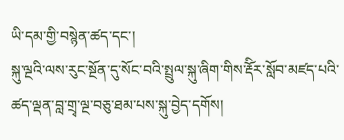ཡི་དམ་གྱི་བསྙེན་ཚད་དང་།
སྐུ་ལྔའི་ལས་རུང་སྔོན་དུ་སོང་བའི་སྤྲུལ་སྐུ་ཞིག་གིས་རྡོིར་སློབ་མཛད་པའི་ཚད་ལྡན་བླ་གྲྭ་ལྔ་བཅུ་ཐམ་པས་སྐུ་བྱེད་དགོས།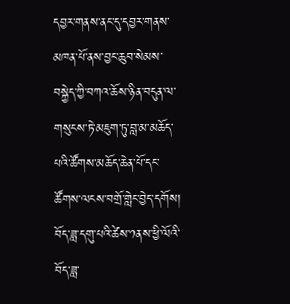དབྱར་གནས་ནང་དུ་དབྱར་གནས་མཁན་པོ་ནས་བྱང་ཆུབ་སེམས་བསྐྱེད་ཀྱི་བཀའ་ཆོས་ཉིན་བདུན་ལ་གསུངས་ཏེ་མཇུག་ཏུ་བླ་མ་མཆོད་པའི་ཚོགས་མཆོད་ཆེན་པོ་དང་ཚོགས་ལངས་བགྲོ་གླེང་བྱེད་དགོས། བོད་ཟླ་དགུ་པའི་ཚེས་༡ནས་ཕྱི་ལོའི་བོད་ཟླ་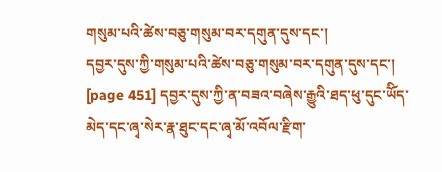གསུམ་པའི་ཚེས་བཅུ་གསུམ་བར་དགུན་དུས་དང་།
དབྱར་དུས་ཀྱི་གསུམ་པའི་ཚེས་བཅུ་གསུམ་བར་དགུན་དུས་དང་། [page 451] དབྱར་དུས་ཀྱི་ན་བཟའ་བཞེས་རྒྱུའི་ཐད་ཕུ་དུང་ཡོིད་མེད་དང་ཞྭ་སེར་རྣ་ཐུང་དང་ཞྭ་མོ་འབོལ་རྫིག་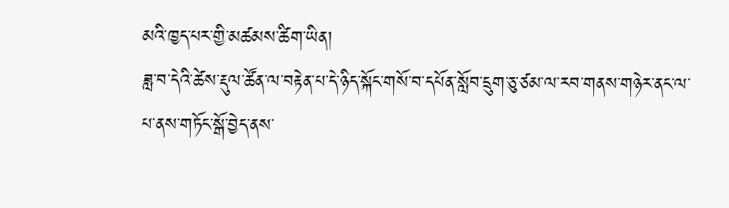མའི་ཁྱད་པར་གྱི་མཚམས་ཚིག་ཡིན།
ཟླ་བ་དེའི་ཚེས་རྡུལ་ཚོན་ལ་བརྟེན་པ་དེ་ཉིད་སྐོང་གསོ་བ་དཔོན་སློབ་དྲུག་ཅུ་ཙམ་ལ་རབ་གནས་གཉེར་ནང་ལ་པ་ནས་གཏོང་སྒོ་བྱེད་ནས་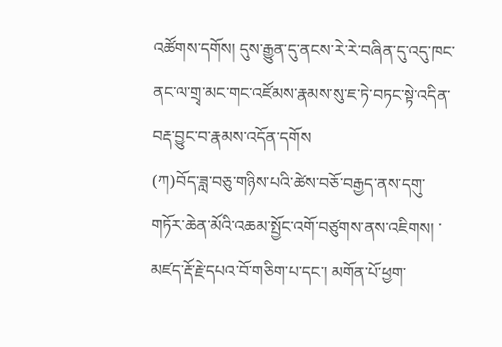འཚོགས་དགོས། དུས་རྒྱུན་དུ་ནངས་རེ་རེ་བཞིན་དུ་འདུ་ཁང་ནང་ལ་གྲྭ་མང་གང་འཛོམས་རྣམས་སུ་ཇ་ཏེ་བཏང་སྟེ་འདིན་བརྡ་བྱུང་བ་རྣམས་འདོན་དགོས
(ཀ)བོད་ཟླ་བཅུ་གཉིས་པའི་ཚེས་བཅོ་བརྒྱད་ནས་དགུ་གཏོར་ཆེན་མོའི་འཆམ་སྤྱོང་འགོ་བཙུགས་ནས་འཇིགས། ་མཛད་རྡོ་རྗེ་དཔའ་བོ་གཅིག་པ་དང་། མགོན་པོ་ཕྱག་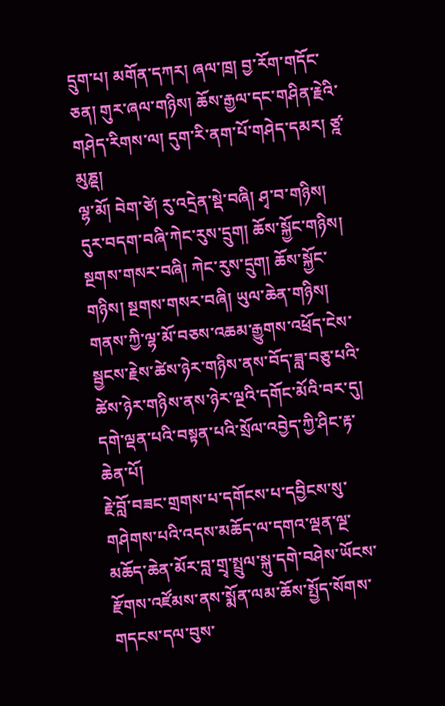དྲུག་པ། མགོན་དཀར། ཞལ་ཁྲ། བྱ་རོག་གདོང་ཅན། གུར་ཞལ་གཉིས། ཆོས་རྒྱལ་དང་གཤིན་རྗེའི་གཤེད་རིགས་ལ། དུག་རི་ནག་པོ་གཤེད་དམར། ཙྰ་མུཎྡ།
ལྷ་མོ། བེག་ཙེ། རུ་འདྲེན་སྡེ་བཞི། ཤྭ་བ་གཉིས། དུར་བདག་བཞི་ཀེང་རུས་དྲུག། ཆོས་སྐྱོང་གཉིས། སྔགས་གསར་བཞི། ཀེང་རུས་དྲུག། ཆོས་སྐྱོང་གཉིས། སྔགས་གསར་བཞི། ཡུལ་ཆེན་གཉིས།
གནས་ཀྱི་ལྷ་མོ་བཅས་འཆམ་རྒྱུགས་འཕྲོད་ངེས་སྦྱངས་རྗེས་ཚེས་ཉེར་གཉིས་ནས་བོད་ཟླ་བཅུ་པའི་ཚེས་ཉེར་གཉིས་ནས་ཉེར་ལྔའི་དགོང་མོའི་བར་དུ། དགེ་ལྡན་པའི་བསྟན་པའི་སྲོལ་འབྱེད་ཀྱི་ཤིང་རྟ་ཆེན་པོ།
རྗེ་བློ་བཟང་གྲགས་པ་དགོངས་པ་དབྱིངས་སུ་གཤེགས་པའི་འདས་མཆོད་ལ་དགའ་ལྡན་ལྔ་མཆོད་ཆེན་མོར་བླ་གྲྭ་སྤྲུལ་སྐུ་དགེ་བཤེས་ཡོངས་རྫོགས་འཛོམས་ནས་སྨོན་ལམ་ཆོས་སྤྱོད་སོགས་གདངས་དལ་བུས་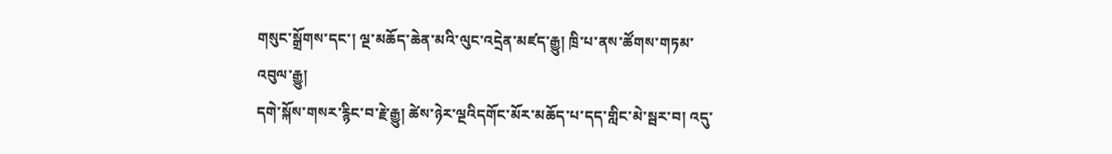གསུང་སྒྲོགས་དང་། ལྔ་མཆོད་ཆེན་མའི་ལུང་འདྲེན་མཛད་རྒྱུ། ཁྲི་པ་ནས་ཚོགས་གཏམ་འབུལ་རྒྱུ།
དགེ་སྐོས་གསར་རྙིང་བ་རྗེ་རྒྱུ། ཚེས་ཉེར་ལྔའིདགོང་མོར་མཆོད་པ་དད་གླིང་མེ་སྦར་བ། འདུ་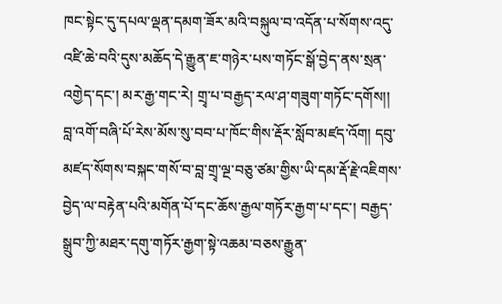ཁང་སྟེང་དུ་དཔལ་ལྡན་དམག་ཟོར་མའི་བསྐུལ་བ་འདོན་པ་སོགས་འདུ་འཛི་ཆེ་བའི་དུས་མཆོད་དེ་རྒྱུན་ཇ་གཉེར་པས་གཏོང་སྒོ་བྱེད་ནས་སྲན་འགྱེད་དང་། མར་རྒྱ་གང་རེ། གྲྭ་པ་བརྒྱད་རལ་ཤ་གཟུག་གཏོང་དགོས།།
བླ་འགོ་བཞི་པོ་རེས་མོས་སུ་བབ་པ་ཁོང་གིས་རྡོར་སློབ་མཛད་འོག། དབུ་མཛད་སོགས་བསྐང་གསོ་བ་བླ་གྲྭ་ལྔ་བཅུ་ཙམ་གྱིས་ཡི་དམ་རྡོ་རྗེ་འཇིགས་བྱེད་ལ་བརྟེན་པའི་མགོན་པོ་དང་ཆོས་རྒྱལ་གཏོར་རྒྱག་པ་དང་། བརྒྱད་སྒྲུབ་ཀྱི་མཐར་དགུ་གཏོར་རྒྱག་སྟེ་འཆམ་བཅས་རྒྱུན་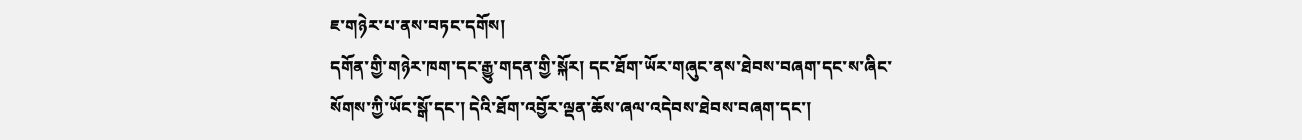ཇ་གཉེར་པ་ནས་བཏང་དགོས།
དགོན་གྱི་གཉེར་ཁག་དང་རྒྱུ་གདན་གྱི་སྐོར། དང་ཐོག་ཡོར་གཞུང་ནས་ཐེབས་བཞག་དང་ས་ཞིང་སོགས་ཀྱི་ཡོང་སྒོ་དང་། དེའི་ཐོག་འབྱོར་ལྡན་ཆོས་ཞལ་འདེབས་ཐེབས་བཞག་དང་།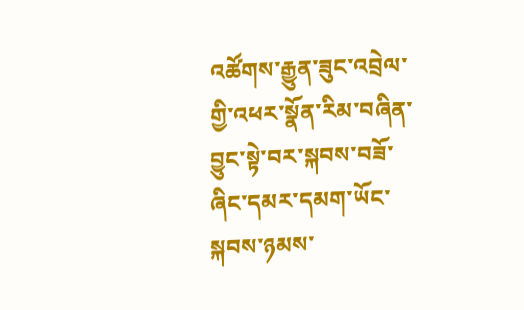འཚོགས་རྒྱུན་ཟུང་འབྲེལ་གྱི་འཕར་སྣོན་རིམ་བཞིན་བྱུང་སྟེ་བར་སྐབས་བཟོ་ཞིང་དམར་དམག་ཡོང་སྐབས་ཉམས་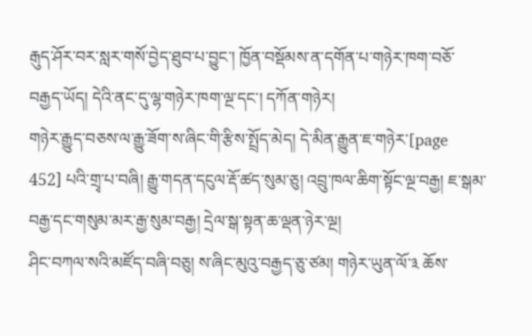རྒུད་ཤོར་བར་སླར་གསོ་བྱེད་ཐུབ་པ་བྱུང་། ཁྱོན་བསྡོམས་ན་དགོན་པ་གཉེར་ཁག་བཅོ་བརྒྱད་ཡོད། དེའི་ནང་དུ་ལྷ་གཉེར་ཁག་ལྔ་དང་། དཀོན་གཉེར།
གཉེར་རྒྱུད་བཅས་ལ་རྒྱུ་ཟོག་ས་ཞིང་གི་རྩིས་སྤྲོད་མེད། དེ་མིན་རྒྱུན་ཇ་གཉེར་[page 452] པའི་གྲྭ་པ་བཞི། རྒྱུ་གདན་དངུལ་རྡོ་ཚད་སུམ་ཅུ། འབྲུ་ཁལ་ཆིག་སྟོང་ལྔ་བརྒྱ། ཇ་སྒམ་བརྒྱ་དང་གསུམ་མར་རྒྱ་སུམ་བརྒྱ། དྲེལ་སྒ་སྟན་ཆ་ལྡན་ཉེར་ལྔ།
ཤིང་བཀལ་སའི་མཛོད་བཞི་བཅུ། ས་ཞིང་མུའུ་བརྒྱད་ཅུ་ཙམ། གཉེར་ཡུན་ལོ་༣ ཆོས་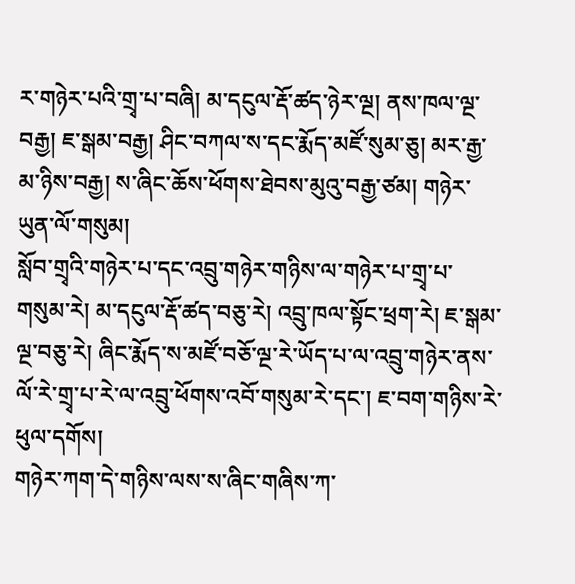ར་གཉེར་པའི་གྲྭ་པ་བཞི། མ་དངུལ་རྡོ་ཚད་ཉེར་ལྔ། ནས་ཁལ་ལྔ་བརྒྱ། ཇ་སྒམ་བརྒྱ། ཤིང་བཀལ་ས་དང་རྨོད་མཛོ་སུམ་ཅུ། མར་རྒྱ་མ་ཉིས་བརྒྱ། ས་ཞིང་ཆོས་ཕོགས་ཐེབས་མུའུ་བརྒྱ་ཙམ། གཉེར་ཡུན་ལོ་གསུམ།
སློབ་གྲྭའི་གཉེར་པ་དང་འབྲུ་གཉེར་གཉིས་ལ་གཉེར་པ་གྲྭ་པ་གསུམ་རེ། མ་དངུལ་རྡོ་ཚད་བཅུ་རེ། འབྲུ་ཁལ་སྟོང་ཕྲག་རེ། ཇ་སྒམ་ལྔ་བཅུ་རེ། ཞིང་རྨོད་ས་མཛོ་བཅོ་ལྔ་རེ་ཡོད་པ་ལ་འབྲུ་གཉེར་ནས་ལོ་རེ་གྲྭ་པ་རེ་ལ་འབྲུ་ཕོགས་འབོ་གསུམ་རེ་དང་། ཇ་བག་གཉིས་རེ་ཕུལ་དགོས།
གཉེར་ཀག་དེ་གཉིས་ལས་ས་ཞིང་གཞིས་ཀ་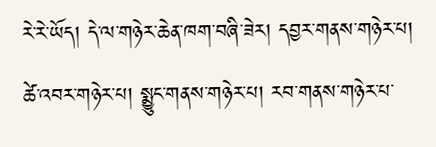རེ་རེ་ཡོད། དེ་ལ་གཉེར་ཆེན་ཁག་བཞི་ཟེར། དབྱར་གནས་གཉེར་པ། ཚེ་འབར་གཉེར་པ། སྨྱུང་གནས་གཉེར་པ། རབ་གནས་གཉེར་པ་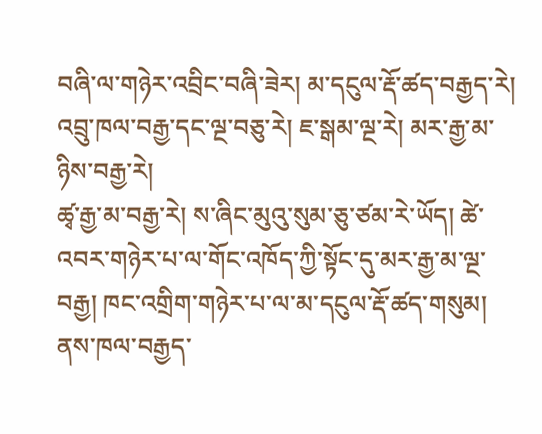བཞི་ལ་གཉེར་འབྲིང་བཞི་ཟེར། མ་དངུལ་རྡོ་ཚད་བརྒྱད་རེ། འབྲུ་ཁལ་བརྒྱ་དང་ལྔ་བཅུ་རེ། ཇ་སྒམ་ལྔ་རེ། མར་རྒྱ་མ་ཉིས་བརྒྱ་རེ།
ཚྭ་རྒྱ་མ་བརྒྱ་རེ། ས་ཞིང་མུའུ་སུམ་ཅུ་ཙམ་རེ་ཡོད། ཚེ་འབར་གཉེར་པ་ལ་གོང་འཁོད་ཀྱི་སྟོང་དུ་མར་རྒྱ་མ་ལྔ་བརྒྱ། ཁང་འགྲིག་གཉེར་པ་ལ་མ་དངུལ་རྡོ་ཚད་གསུམ། ནས་ཁལ་བརྒྱད་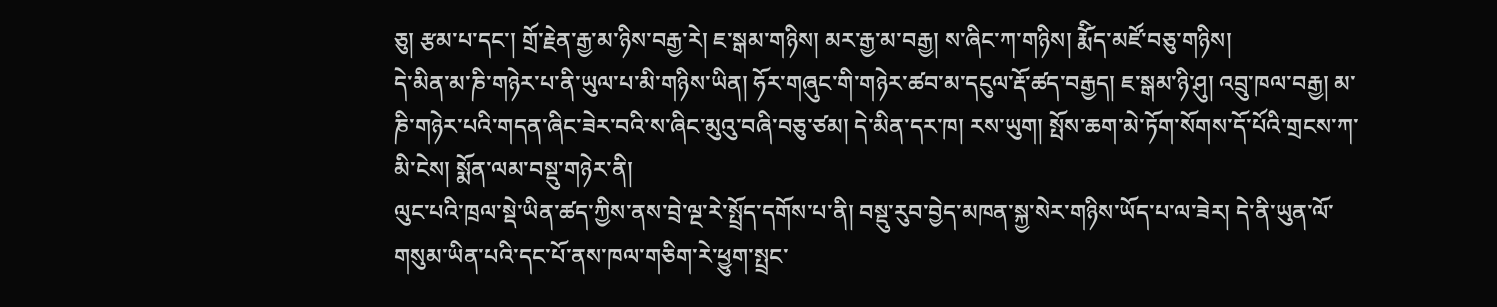ཅུ། རྩམ་པ་དང་། གྲོ་རྗེན་རྒྱ་མ་ཉིས་བརྒྱ་རེ། ཇ་སྒམ་གཉིས། མར་རྒྱ་མ་བརྒྱ། ས་ཞིང་ཀ་གཉིས། རྨོིད་མཛོ་བཅུ་གཉིས།
དེ་མིན་མ་ཎི་གཉེར་པ་ནི་ཡུལ་པ་མི་གཉིས་ཡིན། ཧོར་གཞུང་གི་གཉེར་ཚབ་མ་དངུལ་རྡོ་ཚད་བརྒྱད། ཇ་སྒམ་ཉི་ཤུ། འབྲུ་ཁལ་བརྒྱ། མ་ཎི་གཉེར་པའི་གདན་ཞིང་ཟེར་བའི་ས་ཞིང་མུའུ་བཞི་བཅུ་ཙམ། དེ་མིན་དར་ཁ། རས་ཡུག། སྤོས་ཆག་མེ་ཏོག་སོགས་དོ་པོའི་གྲངས་ཀ་མི་ངེས། སྨོན་ལམ་བསྡུ་གཉེར་ནི།
ལུང་པའི་ཁྲལ་སྡེ་ཡིན་ཚད་ཀྱིས་ནས་བྲེ་ལྔ་རེ་སྤྲོད་དགོས་པ་ནི། བསྡུ་རུབ་བྱེད་མཁན་སྐྱ་སེར་གཉིས་ཡོད་པ་ལ་ཟེར། དེ་ནི་ཡུན་ལོ་གསུམ་ཡིན་པའི་དང་པོ་ནས་ཁལ་གཅིག་རེ་ཕྱུག་སྤྲང་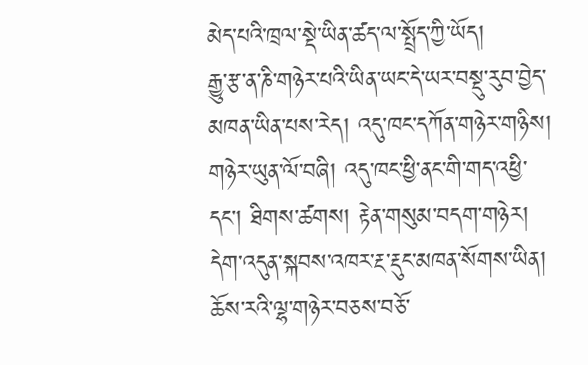མེད་པའི་ཁྲལ་སྡེ་ཡིན་ཚད་ལ་སྤྲོད་ཀྱི་ཡོད།
རྒྱུ་རྩ་ན་ཎི་གཉེར་པའི་ཡིན་ཡང་དེ་ཡར་བསྡུ་རུབ་བྱེད་མཁན་ཡིན་པས་རེད། འདུ་ཁང་དཀོན་གཉེར་གཉིས། གཉེར་ཡུན་ལོ་བཞི། འདུ་ཁང་ཕྱི་ནང་གི་གད་འཕྱི་དང་། ཐིགས་ཚགས། རྟེན་གསུམ་བདག་གཉེར། དེག་འདུན་སྐབས་འཁར་རྔ་རྡུང་མཁན་སོགས་ཡིན། ཆོས་རའི་ལྷ་གཉེར་བཅས་བཅོ་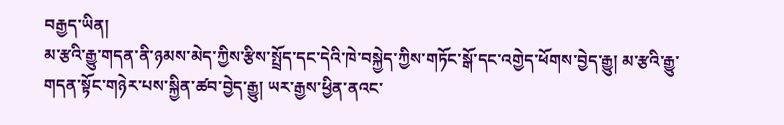བརྒྱད་ཡིན།
མ་རྩའི་རྒྱུ་གདན་ནི་ཉམས་མེད་ཀྱིས་རྩིས་སྤྲོད་དང་དེའི་ཁེ་བསྐྱེད་ཀྱིས་གཏོང་སྒོ་དང་འགྱེད་ཕོགས་བྱེད་རྒྱུ། མ་རྩའི་རྒྱུ་གདན་སྟོང་གཉེར་པས་སྐྱིན་ཚབ་བྱེད་རྒྱུ། ཡར་རྒྱས་ཕྱིན་ནའང་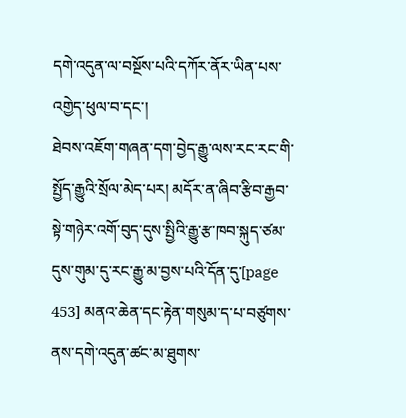དགེ་འདུན་ལ་བསྔོས་པའི་དཀོར་ནོར་ཡིན་པས་འགྱེད་ཕུལ་བ་དང་།
ཐེབས་འཇོག་གཞན་དག་བྱེད་རྒྱུ་ལས་རང་རང་གི་སྤྱོད་རྒྱུའི་སྲོལ་མེད་པར། མདོར་ན་ཞིབ་རྩིབ་རྒྱབ་སྟེ་གཉེར་འགོ་བུད་དུས་སྤྱིའི་རྒྱུ་རྩ་ཁབ་སྐུད་ཙམ་དུས་གུམ་དུ་རང་རྒྱུ་མ་བྱས་པའི་དོན་དུ་[page 453] མནའ་ཆེན་དང་རྟེན་གསུམ་ད་པ་བཙུགས་ནས་དགེ་འདུན་ཚང་མ་ཐུགས་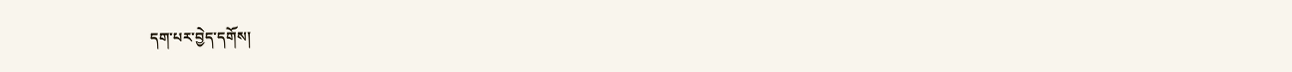དག་པར་བྱེད་དགོས།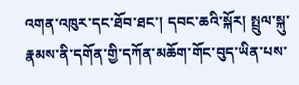འགན་འཁུར་དང་ཐོབ་ཐང་། དབང་ཆའི་སྐོར། སྤྲུལ་སྐུ་རྣམས་ནི་དགོན་གྱི་དཀོན་མཆོག་གོང་བུད་ཡིན་པས་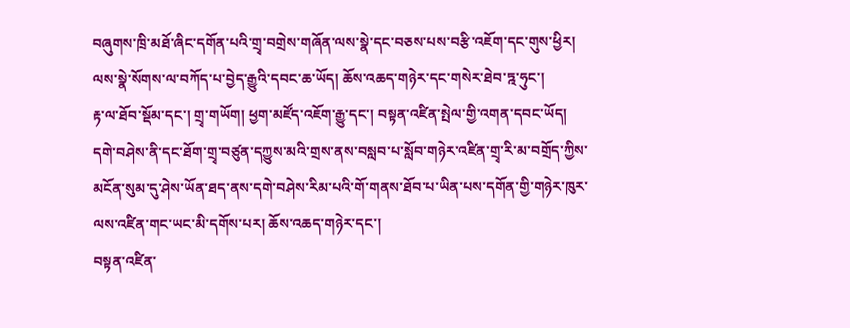བཞུགས་ཁྲི་མཐོ་ཞིང་དགོན་པའི་གྲྭ་བགྲེས་གཞོན་ལས་སྣེ་དང་བཅས་པས་བརྩི་འཇོག་དང་གུས་ཕྱིར། ལས་སྣེ་སོགས་ལ་བཀོད་པ་བྱེད་རྒྱུའི་དབང་ཆ་ཡོད། ཆོས་འཆད་གཉེར་དང་གསེར་ཐེབ་ཏྰ་ཧུང་།
རྟ་ལ་ཐོབ་སྡོམ་དང་། གྲྭ་གཡོག། ཕྱག་མཛོད་འཇོག་རྒྱུ་དང་། བསྟན་འཛིན་སྤེལ་གྱི་འགན་དབང་ཡོད།
དགེ་བཤེས་ནི་དང་ཐོག་གྲྭ་བཙུན་དཀྱུས་མའི་གྲས་ནས་བསླབ་པ་སློབ་གཉེར་འཛིན་གྲྭ་རི་མ་བགྲོད་ཀྱིས་མངོན་སུམ་དུ་ཤེས་ཡོན་ཐད་ནས་དགེ་བཤེས་རིམ་པའི་གོ་གནས་ཐོབ་པ་ཡིན་པས་དགོན་གྱི་གཉེར་ཁུར་ལས་འཛིན་གང་ཡང་མི་དགོས་པར། ཆོས་འཆད་གཉེར་དང་།
བསྟན་འཛིན་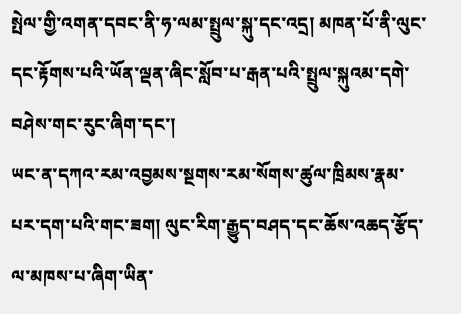སྤེལ་གྱི་འགན་དབང་ནི་ཧ་ལམ་སྤྲུལ་སྐུ་དང་འདྲ། མཁན་པོ་ནི་ལུང་དང་རྟོགས་པའི་ཡོན་ལྡན་ཞིང་སློབ་པ་རྒན་པའི་སྤྲུལ་སྐུའམ་དགེ་བཤེས་གང་རུང་ཞིག་དང་།
ཡང་ན་དཀའ་རམ་འབྱམས་སྔགས་རམ་སོགས་ཚུལ་ཁྲིམས་རྣམ་པར་དག་པའི་གང་ཟག། ལུང་རིག་རྒྱུད་བཤད་དང་ཆོས་འཆད་རྩོད་ལ་མཁས་པ་ཞིག་ཡིན་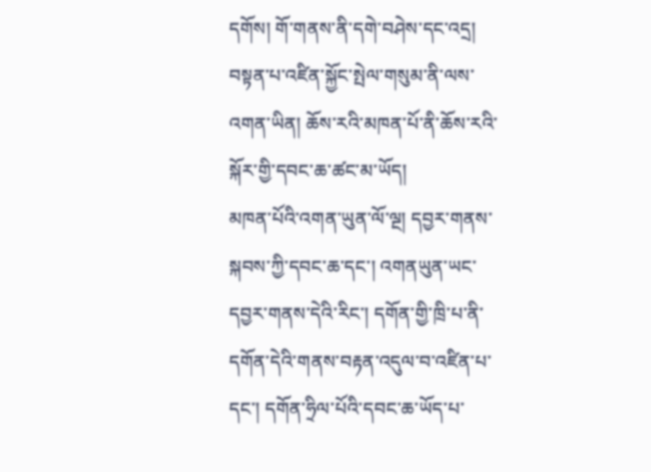དགོས། གོ་གནས་ནི་དགེ་བཤེས་དང་འདྲ། བསྟན་པ་འཛིན་སྐྱོང་སྤེལ་གསུམ་ནི་ལས་འགན་ཡིན། ཆོས་རའི་མཁན་པོ་ནི་ཆོས་རའི་སྐོར་གྱི་དབང་ཆ་ཚང་མ་ཡོད།
མཁན་པོའི་འགན་ཡུན་ལོ་ལྔ། དབྱར་གནས་སྐབས་ཀྱི་དབང་ཆ་དང་། འགནཡུན་ཡང་དབྱར་གནས་དེའི་རིང་། དགོན་གྱི་ཁྲི་པ་ནི་དགོན་དེའི་གནས་བརྟན་འདུལ་བ་འཛིན་པ་དང་། དགོན་ཧྲིལ་པོའི་དབང་ཆ་ཡོད་པ་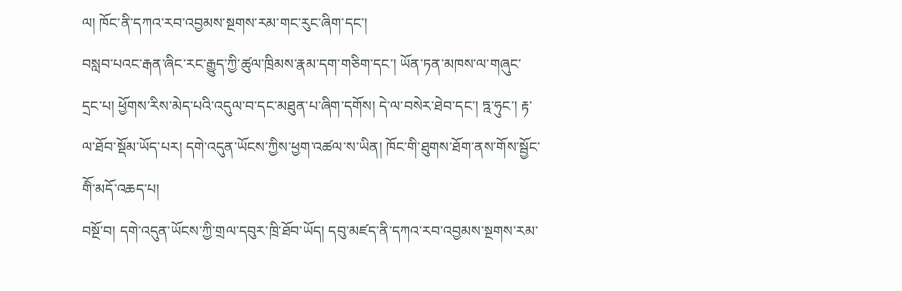ལ། ཁོང་ནི་དཀའ་རབ་འབྱམས་སྔགས་རམ་གང་རུང་ཞིག་དང་།
བསླབ་པའང་རྒན་ཞིང་རང་རྒྱུད་ཀྱི་ཚུལ་ཁྲིམས་རྣམ་དག་གཅིག་དང་། ཡོན་ཏན་མཁས་ལ་གཞུང་དྲང་པ། ཕྱོགས་རིས་མེད་པའི་འདུལ་བ་དང་མཐུན་པ་ཞིག་དགོས། དེ་ལ་བསེར་ཐེབ་དང་། ཏྰ་ཧུང་། རྟ་ལ་ཐོབ་སྡོམ་ཡོད་པར། དགེ་འདུན་ཡོངས་ཀྱིས་ཕྱག་འཚལ་ས་ཡིན། ཁོང་གི་ཐུགས་ཐོག་ནས་གོས་སྦྱོང་གིོ་མདོ་འཆད་པ།
བསྔོ་བ། དགེ་འདུན་ཡོངས་ཀྱི་གྲལ་དབུར་ཁྲི་ཐོབ་ཡོད། དབུ་མཛད་ནི་དཀའ་རབ་འབྱམས་སྔགས་རམ་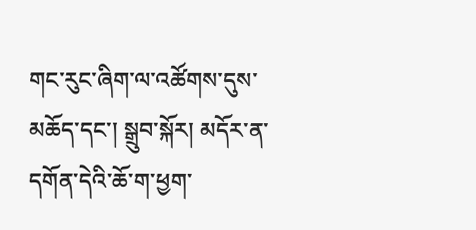གང་རུང་ཞིག་ལ་འཚོགས་དུས་མཆོད་དང་། སྒྲུབ་སྐོར། མདོར་ན་དགོན་དེའི་ཆོ་ག་ཕྱག་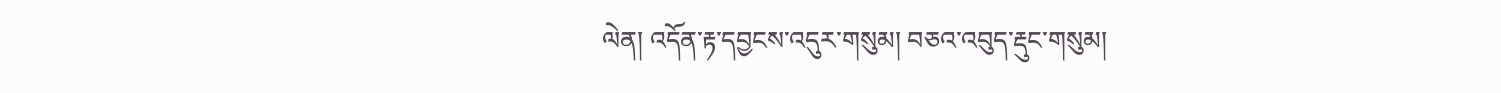ལེན། འདོན་རྟ་དབྱངས་འདུར་གསུམ། བཅའ་འབུད་རྡུང་གསུམ།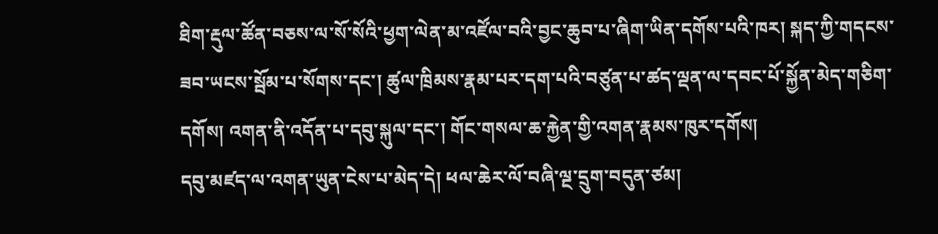ཐིག་རྡུལ་ཚོན་བཅས་ལ་སོ་སོའི་ཕྱག་ལེན་མ་འཛོལ་བའི་བྱང་ཆུབ་པ་ཞིག་ཡིན་དགོས་པའི་ཁར། སྐད་ཀྱི་གདངས་ཟབ་ཡངས་སྦོམ་པ་སོགས་དང་། ཚུལ་ཁྲིམས་རྣམ་པར་དག་པའི་བཙུན་པ་ཚད་ལྡན་ལ་དབང་པོ་སྐྱོན་མེད་གཅིག་དགོས། འགན་ནི་འདོན་པ་དབུ་སྐུལ་དང་། གོང་གསལ་ཆ་རྐྱེན་གྱི་འགན་རྣམས་ཁུར་དགོས།
དབུ་མཛད་ལ་འགན་ཡུན་ངེས་པ་མེད་དེ། ཕལ་ཆེར་ལོ་བཞི་ལྔ་དྲུག་བདུན་ཙམ།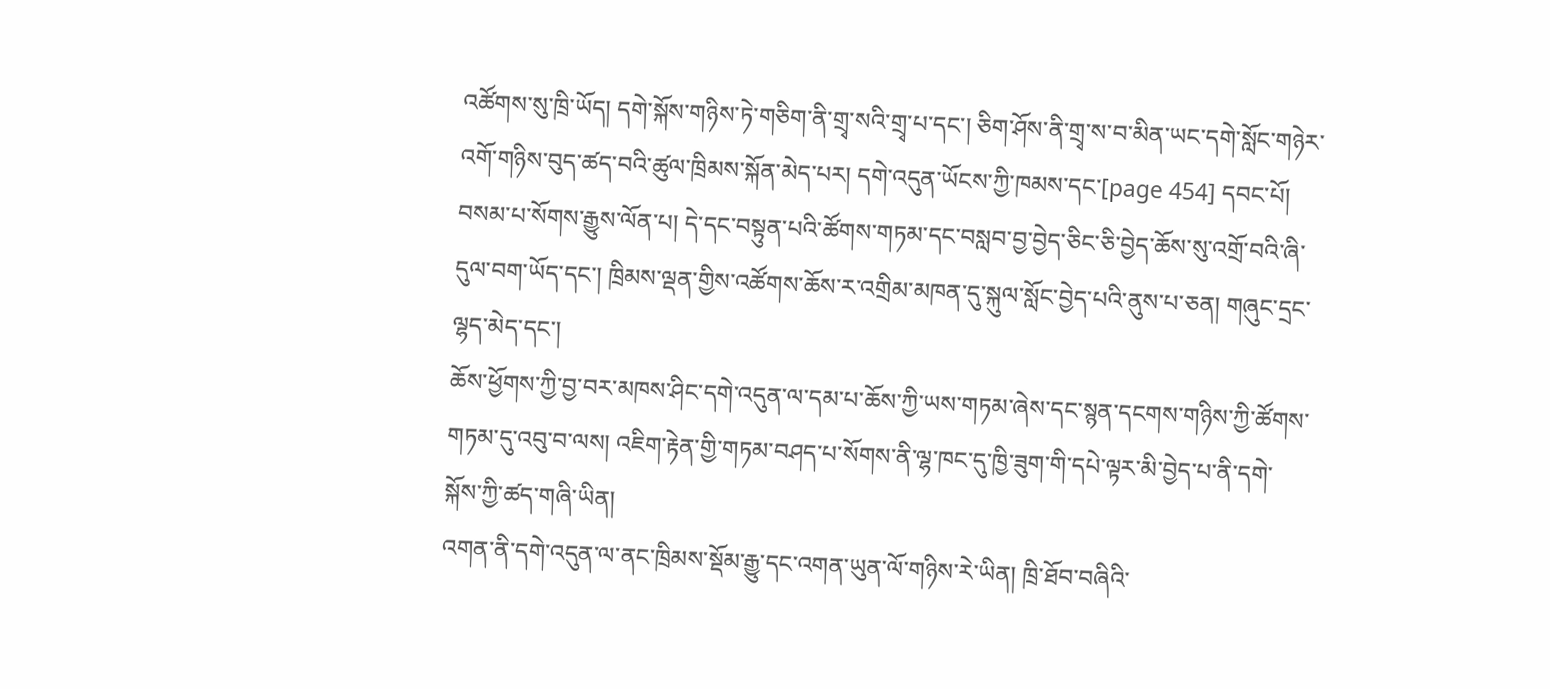འཚོགས་སུ་ཁྲི་ཡོད། དགེ་སྐོས་གཉིས་ཏེ་གཅིག་ནི་གྲྭ་སའི་གྲྭ་པ་དང་། ཅིག་ཤོས་ནི་གྲྭ་ས་བ་མིན་ཡང་དགེ་སློང་གཉེར་འགོ་གཉིས་བུད་ཚད་བའི་ཚུལ་ཁྲིམས་སྐོན་མེད་པར། དགེ་འདུན་ཡོངས་ཀྱི་ཁམས་དང་[page 454] དབང་པོ། བསམ་པ་སོགས་རྒྱུས་ལོན་པ། དེ་དང་བསྟུན་པའི་ཚོགས་གཏམ་དང་བསླབ་བྱ་བྱེད་ཅིང་ཅི་བྱེད་ཆོས་སུ་འགྲོ་བའི་ཞི་དུལ་བག་ཡོད་དང་། ཁྲིམས་ལྡན་གྱིས་འཚོགས་ཆོས་ར་འགྲིམ་མཁན་དུ་སྐུལ་སློང་བྱེད་པའི་ནུས་པ་ཅན། གཞུང་དྲང་ལྷད་མེད་དང་།
ཆོས་ཕྱོགས་ཀྱི་བྱ་བར་མཁས་ཤིང་དགེ་འདུན་ལ་དམ་པ་ཆོས་ཀྱི་ཡས་གཏམ་ཞེས་དང་སྙན་དངགས་གཉིས་ཀྱི་ཚོགས་གཏམ་དུ་འབུ་བ་ལས། འཇིག་རྟེན་གྱི་གཏམ་བཤད་པ་སོགས་ནི་ལྷ་ཁང་དུ་ཁྱི་ཟུག་གི་དཔེ་ལྟར་མི་བྱེད་པ་ནི་དགེ་སྐོས་ཀྱི་ཚད་གཞི་ཡིན།
འགན་ནི་དགེ་འདུན་ལ་ནང་ཁྲིམས་སྡོམ་རྒྱུ་དང་འགན་ཡུན་ལོ་གཉིས་རེ་ཡིན། ཁྲི་ཐོབ་བཞིའི་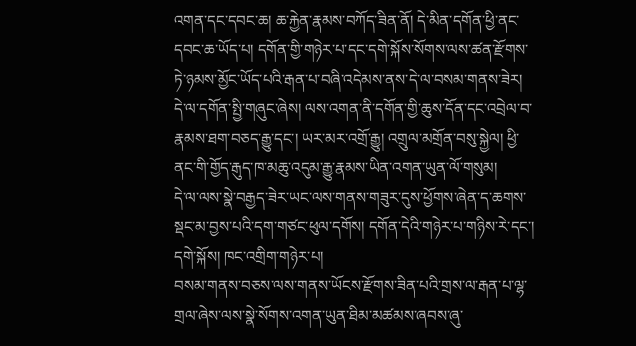འགན་དང་དབང་ཆ། ཆ་རྐྱེན་རྣམས་བཀོད་ཟིན་ནོ། དེ་མིན་དགོན་ཕྱི་ནང་དབང་ཆ་ཡོད་པ། དགོན་གྱི་གཉེར་པ་དང་དགེ་སྐོས་སོགས་ལས་ཚན་རྫོགས་ཏེ་ཉམས་མྱོང་ཡོད་པའི་རྒན་པ་བཞི་འདེམས་ནས་དེ་ལ་བསམ་གནས་ཟེར།
དེ་ལ་དགོན་སྤྱི་གཞུང་ཞེས། ལས་འགན་ནི་དགོན་གྱི་ཆུས་དོན་དང་འབྲེལ་བ་རྣམས་ཐག་བཅད་རྒྱུ་དང་། ཡར་མར་འགྲོ་རྒྱུ། འགྲུལ་མགྲོན་བསུ་སྐྱེལ། ཕྱི་ནང་གི་གྱོད་རྒུད་ཁ་མཆུ་འདུམ་རྒྱུ་རྣམས་ཡིན་འགན་ཡུན་ལོ་གསུམ།
དེ་ལ་ལས་སྣེ་བརྒྱད་ཟེར་ཡང་ལས་གནས་གཟུར་དུས་ཕྱོགས་ཞེན་ད་ཆགས་སྡང་མ་བྱས་པའི་དག་གཙང་ཕུལ་དགོས། དགོན་དེའི་གཉེར་པ་གཉིས་རེ་དང་། དགེ་སྐོས། ཁང་འགྲིག་གཉེར་པ།
བསམ་གནས་བཅས་ལས་གནས་ཡོངས་རྫོགས་ཟིན་པའི་གྲས་ལ་རྒན་པ་ལྷ་གྲལ་ཞེས་ལས་སྣེ་སོགས་འགན་ཡུན་ཐིམ་མཚམས་ཞབས་ཞུ་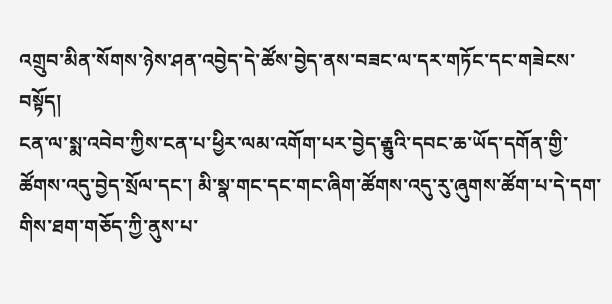འགྲུབ་མིན་སོགས་ཉེས་ཤན་འབྱེད་དེ་ཚོས་བྱེད་ནས་བཟང་ལ་དར་གཏོང་དང་གཟེངས་བསྟོད།
ངན་ལ་སྨ་འབེབ་ཀྱིས་ངན་པ་ཕྱིར་ལམ་འགོག་པར་བྱེད་རྒྟུའི་དབང་ཆ་ཡོད་དགོན་གྱི་ཚོགས་འདུ་བྱེད་སྲོལ་དང་། མི་སྣ་གང་དང་གང་ཞིག་ཚོགས་འདུ་རུ་ཞུགས་ཚོག་པ་དེ་དག་གིས་ཐག་གཅོད་ཀྱི་ནུས་པ་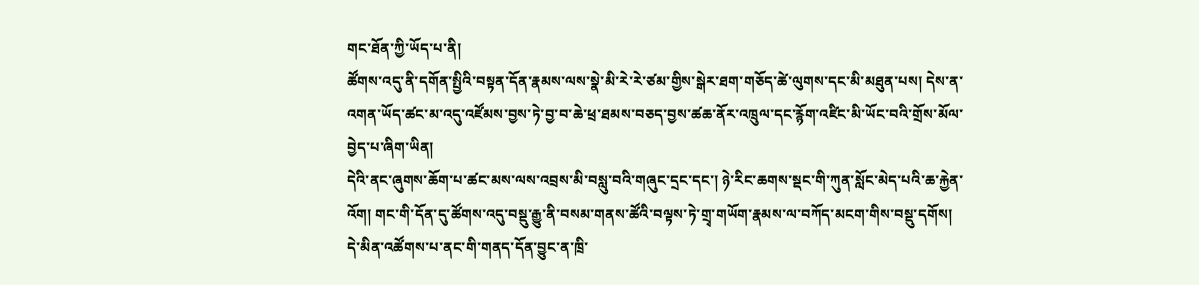གང་ཐོན་ཀྱི་ཡོད་པ་ནི།
ཚོགས་འདུ་ནི་དགོན་སྤྱིའི་བསྟན་དོན་རྣམས་ལས་སྣེ་མི་རེ་རེ་ཙམ་གྱིས་སྒེར་ཐག་གཅོད་ཚེ་ལུགས་དང་མི་མཐུན་པས། དེས་ན་འགན་ཡོད་ཚང་མ་འདུ་འཛོམས་བྱས་ཏེ་བྱ་བ་ཆེ་ཕྲ་ཐམས་བཅད་བྱས་ཚཆ་ནོར་འཁྲུལ་དང་རྙོག་འཛིང་མི་ཡོང་བའི་གྲོས་མོལ་བྱེད་པ་ཞིག་ཡིན།
དེའི་ནང་ཞུགས་ཆོག་པ་ཚང་མས་ལས་འབྲས་མི་བསླུ་བའི་གཞུང་དྲང་དང་། ཉེ་རིང་ཆགས་སྡང་གི་ཀུན་སློང་མེད་པའི་ཆ་རྐྱེན་འོག། གང་གི་དོན་དུ་ཚོགས་འདུ་བསྡུ་རྒྱུ་ནི་བསམ་གནས་ཚོའི་བལྟས་ཏེ་གྲྭ་གཡོག་རྣམས་ལ་བཀོད་མངག་གིས་བསྡུ་དགོས།
དེ་མིན་འཚོགས་པ་ནང་གི་གནད་དོན་བྱུང་ན་ཁྲི་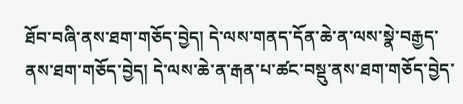ཐོབ་བཞི་ནས་ཐག་གཅོད་བྱེད། དེ་ལས་གནད་དོན་ཆེ་ན་ལས་སྣེ་བརྒྱད་ནས་ཐག་གཅོད་བྱེད། དེ་ལས་ཆེ་ན་རྒན་པ་ཚང་བསྡུ་ནས་ཐག་གཅོད་བྱེད་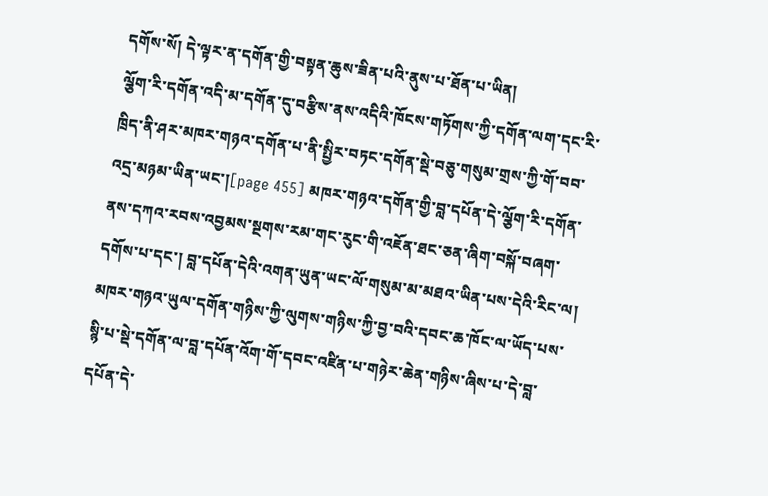དགོས་སོ། དེ་ལྟར་ན་དགོན་གྱི་བསྟན་ཆུས་ཟིན་པའི་ནུས་པ་ཐོན་པ་ཡིན།
ལྕོག་རི་དགོན་འདི་མ་དགོན་དུ་བརྩིས་ནས་འདིའི་ཁོངས་གཏོགས་ཀྱི་དགོན་ལག་དང་རི་ཁྲིད་ནི་ཤར་མཁར་གཉའ་དགོན་པ་ནི་སྤྱིར་བཏང་དགོན་སྡེ་བཅུ་གསུམ་གྲས་ཀྱི་གོ་བབ་འདྲ་མཉམ་ཡིན་ཡང་།[page 455] མཁར་གཉའ་དགོན་གྱི་བླ་དཔོན་དེ་ལྕོག་རི་དགོན་ནས་དཀའ་རབས་འབྱམས་སྔགས་རམ་གང་རུང་གི་འཇོན་ཐང་ཅན་ཞིག་བསྐོ་བཞག་དགོས་པ་དང་། བླ་དཔོན་དེའི་འགན་ཡུན་ཡང་ལོ་གསུམ་མ་མཐའ་ཡིན་པས་དེའི་རིང་ལ།
མཁར་གཉའ་ཡུལ་དགོན་གཉིས་ཀྱི་ལུགས་གཉིས་ཀྱི་བྱ་བའི་དབང་ཆ་ཁོང་ལ་ཡོད་པས་སྙི་པ་སྡེ་དགོན་ལ་བླ་དཔོན་འོག་གོ་དབང་འཛིན་པ་གཉེར་ཆེན་གཉིས་ཞིས་པ་དེ་བླ་དཔོན་དེ་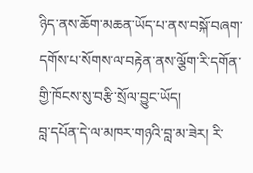ཉིད་ནས་ཆོག་མཆན་ཡོད་པ་ནས་བསྐོ་བཞག་དགོས་པ་སོགས་ལ་བརྟེན་ནས་ལྕོག་རི་དགོན་གྱི་ཁོངས་སུ་བརྩི་སྲོལ་བྱུང་ཡོད།
བླ་དཔོན་དེ་ལ་མཁར་གཉའི་བླ་མ་ཟེར། རི་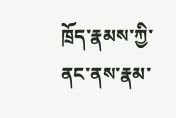ཁྲོད་རྣམས་ཀྱི་ནང་ནས་རྣམ་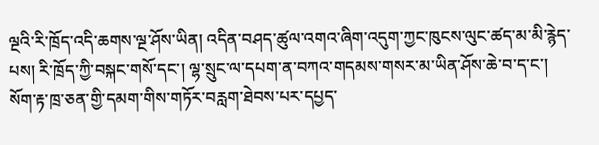ལྔའི་རི་ཁྲོད་འདི་ཆགས་ལྔ་ཤོས་ཡིན། འདིན་བཤད་ཚུལ་འགའ་ཞིག་འདུག་ཀྱང་ཁུངས་ལུང་ཚད་མ་མི་རྙེད་པས། རི་ཁྲོད་ཀྱི་བསྐང་གསོ་དང་། ལྷ་སྲུང་ལ་དཔག་ན་བཀའ་གདམས་གསར་མ་ཡིན་ཤོས་ཆེ་བ་ད་ང་།
སོག་རྟ་ཁྲ་ཅན་གྱི་དམག་གིས་གཏོར་བརླག་ཐེབས་པར་དཔྱད་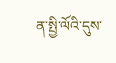ན་སྤྱི་ལོའི་དུས་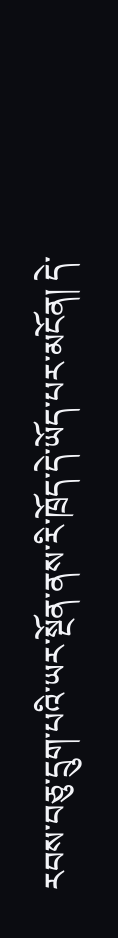རབས་བཅུ་དྲུག་པའི་ཡར་སྔོན་ནས་རི་ཁྲོད་དེ་ཡོད་པར་མངོན། དེ་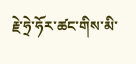རྗེ་ཧྲེ་ཧོར་ཚང་གིས་མི་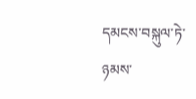དམངས་བསྐུལ་ཏེ་ཉམས་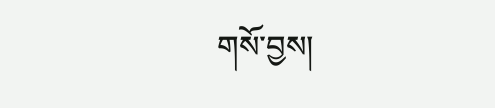གསོ་བྱས།